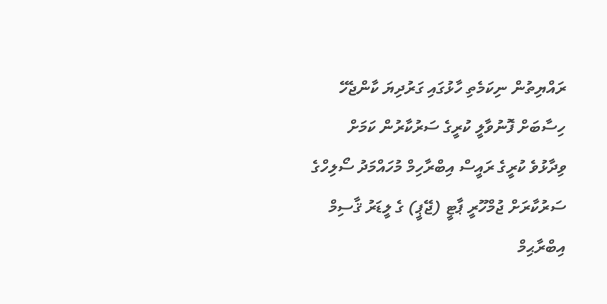ރައްޔިތުން ނިކަމެތި ހާޅުގައި ގަރުދިޔަ ކާންޖެހޭ ހިސާބަށް ފޮނުވާލީ ކުރީގެ ސަރުކާރުން ކަމަށް ވިދާޅުވެ ކުރީގެ ރައީސް އިބްރާހިމް މުހައްމަދު ސޯލިހްގެ ސަރުކާރަށް ޖުމްހޫރީ ޕާޓީ (ޖޭޕީ) ގެ ލީޑަރު ޤާސިމް އިބްރާޙިމް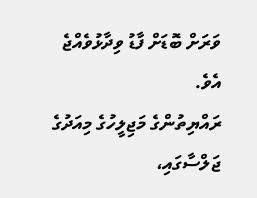ވަރަށް ބޮޑަށް ފާޑު ވިދާޅުވެއްޖެ އެވެ.
ރައްޔިތުންގެ މަޖިލީހުގެ މިއަދުގެ ޖަލްސާގައި،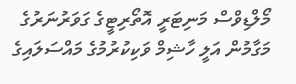މޯލްޑިވްސް މަނިޓަރީ އޮތޯރިޓީގެ ގަވަރުނަރުގެ މަގާމުން އަލީ ހާޝިމް ވަކިކުރުމުގެ މައްސަލައިގެ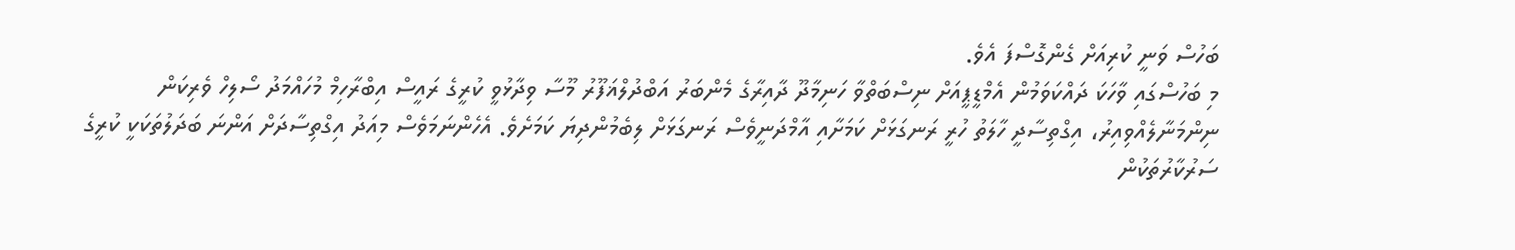ބަހުސް ވަނީ ކުރިއަށް ގެންގޮސްފަ އެވެ.
މި ބަހުސްގައި ވާހަކަ ދައްކަވަމުން އެމްޑީޕީއަށް ނިސްބަތްވާ ހަނިމާދޫ ދާއިރާގެ މެންބަރު އަބްދުލްޣަފޫރު މޫސާ ވިދާޅުވީ ކުރީގެ ރައީސް އިބްރާހިމް މުހައްމަދު ސޯލިހް ވެރިކަން ނިންމަނާލެއްވިއިރު، އިގްތިސާދީ ހާލަތު ހުރީ ރަނގަޅަށް ކަމަށާއި އާމްދަނީވެސް ރަނގަޅަށް ލިބެމުންދިޔަ ކަމަށެވެ. އެހެންނަމަވެސް މިއަދު އިގްތިސާދަށް އަންނަ ބަދަލުތަކަކީ ކުރީގެ ސަރުކާރުތަކުން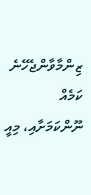ޒިންމާވާންޖެހޭނެ ކަމެއް ނޫންކަމަށާއި، މިއީ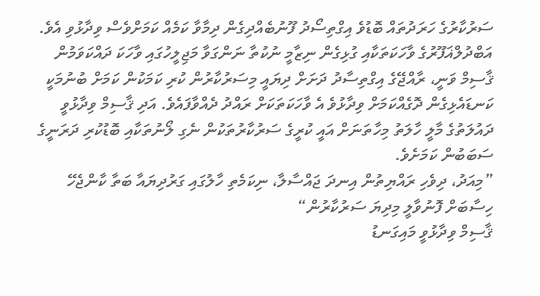ސަރުކާރުގެ ހަރަދުތައް ބޮޑުވެ އިގްތިސޯދު ފޫނުބެއްދިގެން ދިމާވާ ކަމެއް ކަމަށްވެސް ވިދާޅުވި އެވެ.
އަބްދުލްޣަފޫރުގެ ވާހަކަތަކާއި ގުޅިގެން ނިޒާމީ ނުކުތާ ނަންގަވާ މަޖިލީހުގައި ވާހަކަ ދައްކަވަމުން ޤާސިމް ވަނީ، ރާއްޖޭގެ އިގްތިސާދު ދަށަށް ދިޔައީ މިސަރުކާރުން ކުރި ކަމަކުން ކަމަށް ބުނުމަކީ ކަނޑައެޅިގެން ދޮގެއްކަމަށް ވިދާޅުވެ އެ ވާހަކަތަކަށް ރައްދު ދެއްވާފައެވެ. އަދި ޤާސިމް ވިދާޅުވީ ދައުލަތުގެ މާލީ ހާލަތު މިހާތަނަށް އައީ ކުރީގެ ސަރުކާރުތަކުން ނެގި ލޯނުތަކާއި ބޮޑުކުރި ދަރަނީގެ ސަބަބުން ކަމަށެވެ.
”މިއަދު، ދިވެހި ރައްޔިތުން އިނދަ ޖައްސާލާ، ނިކަމެތި ހާލުގައި ގަރުދިޔައާ ބަތާ ކާންޖެހޭ ހިސާބަށް ފޮނުވާލީ މިދިޔަ ސަރުކާރުން“
ޤާސިމް ވިދާޅުވީ މައިގަނޑު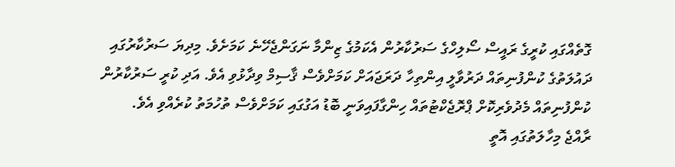ގޮތެއްގައި ކުރީގެ ރައީސް ސޯލިހްގެ ސަރުކާރުން އެކަމުގެ ޒިންމާ ނަގަންޖެހޭނެ ކަމަށެވެ. މިދިޔަ ސަރުކާރުގައި ދައުލަތުގެ ކުންފުނިތައް ދަރުވާލީ އިންތިހާ ދަރަޖައަށް ކަމަށްވެސް ޤާސިމް ވިދާޅުވި އެވެ. އަދި ކުރީ ސަރުކާރުން ކުންފުނިތައް މެދުވެރިކޮށް ޕްރޮޖެކްޓުތައް ހިންގާފައިވަނީ ބޮޑު އަގުގައި ކަމަށްވެސް ތުހުމަތު ކުރެއްވި އެވެ.
ރާއްޖެ މިހާލަތުގައި އޮތީ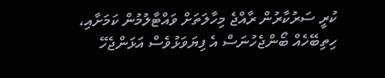ކުރީ ސަރުކާރުން ރާއްޖެ މިހާލަތަށް ވައްޓާލުމުން ކަމަށާއި، ހިތިބޭހެއް ބޯންޖެހުނަސް އެ ފިޔަވަޅުވެސް އަޅަންޖެހޭ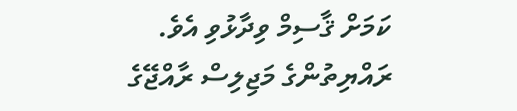ކަމަށް ޤާސިމް ވިދާޅުވި އެވެ.
ރައްޔިތުންގެ މަޖިލިސް ރާއްޖޭގެ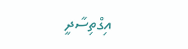އިގްތިސާދީ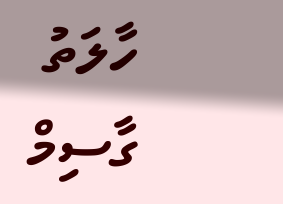ހާލަތު ގާސިމް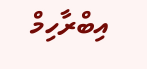އިބްރާހިމް